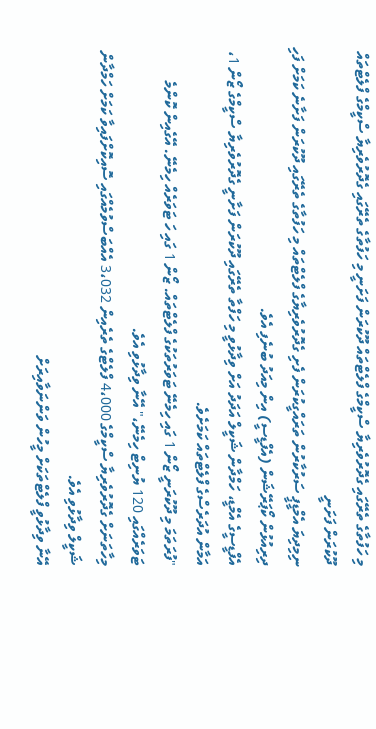މި ހަފުތާގެ ތެރޭގައި ގެދޮރުވެރިޔާ ސްކީމްގެ ފްލެޓްތައް ދޫކުރަން ފަށަނީ މި ހަފުތާގެ ތެރޭގައި ގެދޮރުވެރިޔާ ސްކީމްގެ ފްލެޓްތައް ދޫކުރަން ފަށަނީ
ނިމިދިޔަ އެމްޑީޕީ ސަރުކާރުން ތަރައްގީކުރަން ފެށި ގެދޮރުވެރިޔާގެ ފްލެޓްތައް މި ހަފުތާގެ ތެރޭގައި ދޫކުރަން ފަށާނެ ކަމަށް ފަހި ދިރިއުޅުން ކޯޕަރޭޝަން (އެފްޑީސީ) އިން މިއަދު ބުނެފި އެވެ.
އެފްޑީސީގެ އެމްޑީ، ހަމްދާން ޝަކީލް އަދަދު އަށް ވިދާޅުވީ މި ހަފްތާ ތެރޭގައި ދޫކުރަން ފަށާނީ ގެދޮރުވެރިޔާ ސްކީމްގެ ޒޯން 1، އަމާން އުދަރެސްގެ ފްލެޓްތައް ކަމަށެވެ.
"ފުރަތަމަ މި ދޫކުރަނީ ޒޯން 1 ގައި ހިމެނޭ ޓަވަރުތަކުގެ ފްލެޓްތައް. ޒޯން 1 ގައި ހަ ޓަވަރެއް ހިމެނޭ. އޭގެއިން ކޮންމެ ޓަވަރެއްގައި 120 ޔުނިޓް ހިމެނޭ،" އޭނާ ވިދާޅުވި އެވެ.
މިހާތަނަށް ގެދޮރުވެރިޔާ ސްކީމްގެ 4،000 ފްލެޓްގެ ތެރެއިން 3،032 އެއްބަސްވުމެއްގައި ސޮއިކޮށްފައިވާ ކަމަށް ހަމްދާން ޝަކީލް ވިދާޅުވި އެވެ.
އޭނާ ވިދާޅުވީ ފްލެޓްތަކަށް މީހުން ވަންނަވާއިރަށް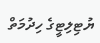ޔުޓިލިޓީގެ ހިދުމަތް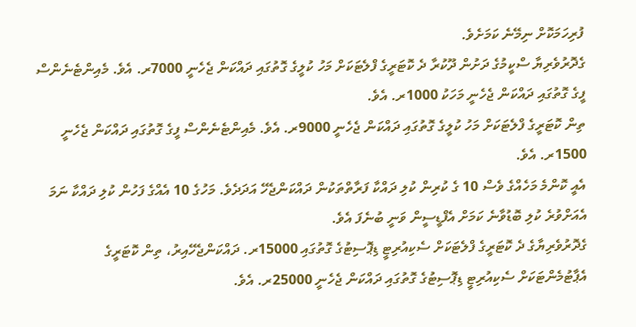ފުރިހަމަކޮށް ނިމޭނެ ކަމަށެވެ.
ގެދޮރުވެރިޔާ ސްކީމުގެ ދަށުން ދޫކުރާ ދެ ކޮޓަރީގެ ފްލެޓަކަށް މަހު ކުލީގެ ގޮތުގައި ދައްކަން ޖެހެނީ 7000ރ. އެވެ. މެއިންޓެނެންސް ފީގެ ގޮތުގައި ދައްކަން ޖެހެނީ މަހަކު 1000ރ. އެވެ.
ތިން ކޮޓަރީގެ ފްލެޓަކަށް މަހު ކުލީގެ ގޮތުގައި ދައްކަން ޖެހެނީ 9000ރ. އެވެ. މެއިންޓެނެންސް ފީގެ ގޮތުގައި ދައްކަން ޖެހެނީ 1500ރ. އެވެ.
އެއީ ކޮންމެ މަހެއްގެ ވެސް 10 ގެ ކުރިން ކުލި ދައްކާ ފަރާތްތަކުން ދައްކަންޖެހޭ އަދަދެވެ. މަހުގެ 10 އެއްގެ ފަހުން ކުލި ދައްކާ ނަމަ އެއަށްވުރެ ކުލި ބޮޑުވާނެ ކަމަށް އެފްޑީސީން ވަނީ ބުނެފަ އެވެ.
ގެދޮރުވެރިޔާގެ ދެ ކޮޓަރީގެ ފްލެޓަކަށް ސެކިއުރިޓީ ޑިޕޮސިޓުގެ ގޮތުގައި 15000ރ. ދައްކަންޖެހޭއިރު، ތިން ކޮޓަރީގެ އެޕާޓުމެންޓަކަށް ސެކިއުރިޓީ ޑިޕޮސިޓުގެ ގޮތުގައި ދައްކަން ޖެހެނީ 25000ރ. އެވެ.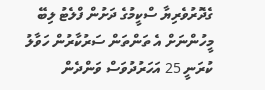ގެދޮރުވެރިޔާ ސްކީމުގެ ދަށުން ފްލެޓު ލިބޭ މީހުންނަށް އެ ތަންތަން ސަރުކާރުން ހަވާލު ކުރަނީ 25 އަހަރުދުވަސް ވަންދެން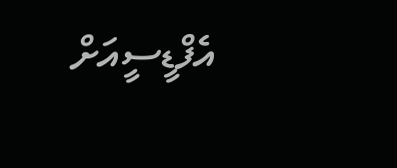އެފްޑީސީއަށް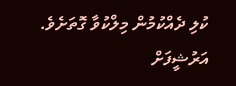ކުލި ދެއްކުމުން މިލްކުވާ ގޮތަށެވެ.
އަރުޝީފަށް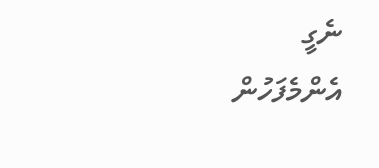ނެގީ
އެންމެފަހުން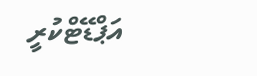އަޕްޑޭޓްކުރީ